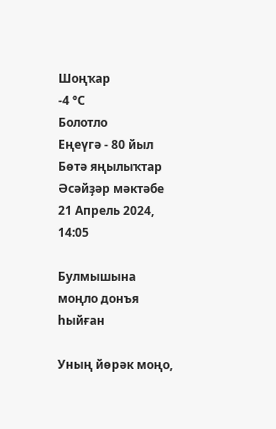Шоңҡар
-4 °С
Болотло
Еңеүгә - 80 йыл
Бөтә яңылыҡтар
Әсәйҙәр мәктәбе
21 Апрель 2024, 14:05

Булмышына моңло донъя һыйған

Уның йөрәк моңо,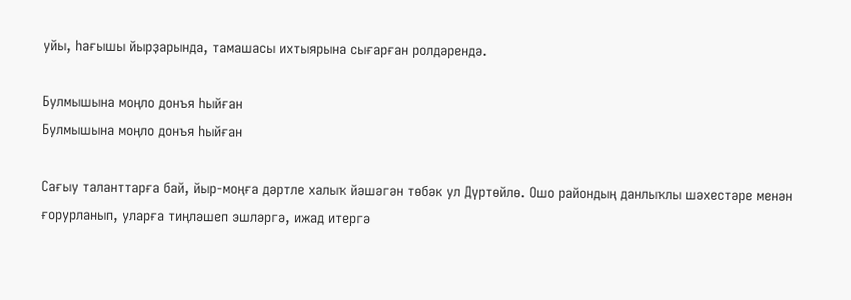уйы, һағышы йырҙарында, тамашасы ихтыярына сығарған ролдәрендә.

Булмышына моңло донъя һыйған
Булмышына моңло донъя һыйған

Сағыу таланттарға бай, йыр-моңға дәртле халыҡ йәшәгән төбәк ул Дүртөйлө. Ошо райондың данлыҡлы шәхестәре менән ғорурланып, уларға тиңләшеп эшләргә, ижад итергә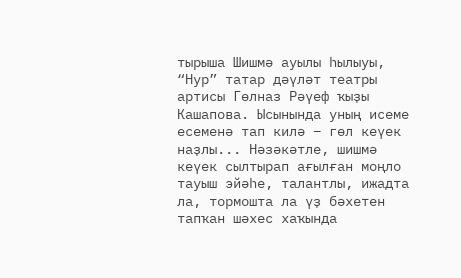тырыша Шишмә ауылы һылыуы, “Нур” татар дәүләт театры артисы Гөлназ Рәүеф ҡыҙы Кашапова. Ысынында уның исеме есеменә тап килә – гөл кеүек наҙлы... Нәзәкәтле, шишмә кеүек сылтырап ағылған моңло тауыш эйәһе, талантлы, ижадта ла, тормошта ла үҙ бәхетен тапҡан шәхес хаҡында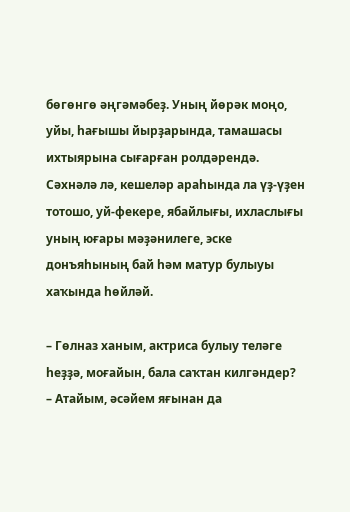бөгөнгө әңгәмәбеҙ. Уның йөрәк моңо, уйы, һағышы йырҙарында, тамашасы ихтыярына сығарған ролдәрендә. Сәхнәлә лә, кешеләр араһында ла үҙ-үҙен тотошо, уй-фекере, ябайлығы, ихласлығы уның юғары мәҙәнилеге, эске донъяһының бай һәм матур булыуы хаҡында һөйләй.

– Гөлназ ханым, актриса булыу теләге һеҙҙә, моғайын, бала саҡтан килгәндер?
– Атайым, әсәйем яғынан да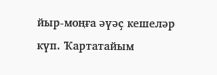йыр-моңға әүәҫ кешеләр күп. Ҡартатайым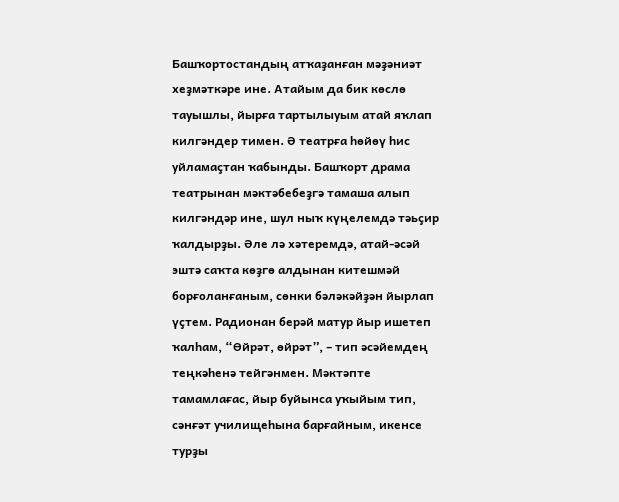Башҡортостандың атҡаҙанған мәҙәниәт хеҙмәткәре ине. Атайым да бик көслө тауышлы, йырға тартылыуым атай яҡлап килгәндер тимен. Ә театрға һөйөү һис уйламаҫтан ҡабынды. Башҡорт драма театрынан мәктәбебеҙгә тамаша алып килгәндәр ине, шул ныҡ күңелемдә тәьҫир ҡалдырҙы. Әле лә хәтеремдә, атай-әсәй эштә саҡта көҙгө алдынан китешмәй борғоланғаным, сөнки бәләкәйҙән йырлап үҫтем. Радионан берәй матур йыр ишетеп ҡалһам, “Өйрәт, өйрәт”, – тип әсәйемдең теңкәһенә тейгәнмен. Мәктәпте тамамлағас, йыр буйынса уҡыйым тип, сәнғәт училищеһына барғайным, икенсе турҙы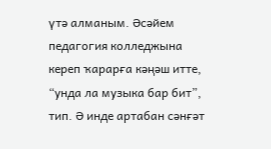үтә алманым. Әсәйем педагогия колледжына кереп ҡарарға кәңәш итте, “унда ла музыка бар бит”, тип. Ә инде артабан сәнғәт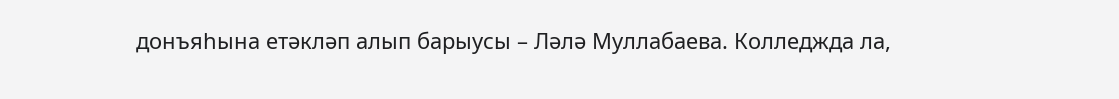донъяһына етәкләп алып барыусы – Ләлә Муллабаева. Колледжда ла,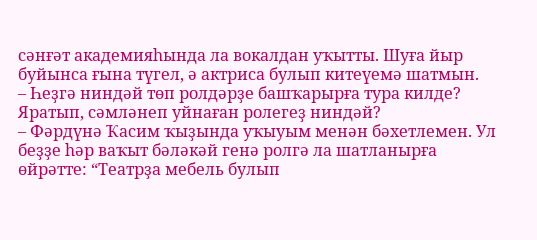сәнғәт академияһында ла вокалдан уҡытты. Шуға йыр буйынса ғына түгел, ә актриса булып китеүемә шатмын.
– Һеҙгә ниндәй төп ролдәрҙе башҡарырға тура килде? Яратып, сәмләнеп уйнаған ролегеҙ ниндәй?
– Фәрдүнә Ҡасим ҡыҙында уҡыуым менән бәхетлемен. Ул беҙҙе һәр ваҡыт бәләкәй генә ролгә ла шатланырға өйрәтте: “Театрҙа мебель булып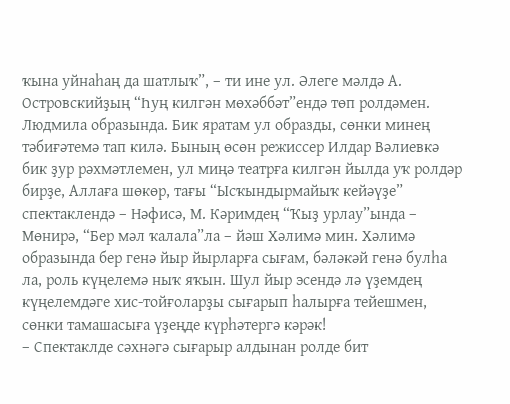ҡына уйнаһаң да шатлыҡ”, – ти ине ул. Әлеге мәлдә А. Островскийҙың “Һуң килгән мөхәббәт”ендә төп ролдәмен. Людмила образында. Бик яратам ул образды, сөнки минең тәбиғәтемә тап килә. Бының өсөн режиссер Илдар Вәлиевкә бик ҙур рәхмәтлемен, ул миңә театрға килгән йылда уҡ ролдәр бирҙе, Аллаға шөкөр, тағы “Ысҡындырмайыҡ кейәүҙе” спектаклендә – Нәфисә, М. Кәримдең “Ҡыҙ урлау”ында – Мөнирә, “Бер мәл ҡалала”ла – йәш Хәлимә мин. Хәлимә образында бер генә йыр йырларға сығам, бәләкәй генә булһа ла, роль күңелемә ныҡ яҡын. Шул йыр эсендә лә үҙемдең күңелемдәге хис-тойғоларҙы сығарып һалырға тейешмен, сөнки тамашасыға үҙеңде күрһәтергә кәрәк!
– Спектаклде сәхнәгә сығарыр алдынан ролде бит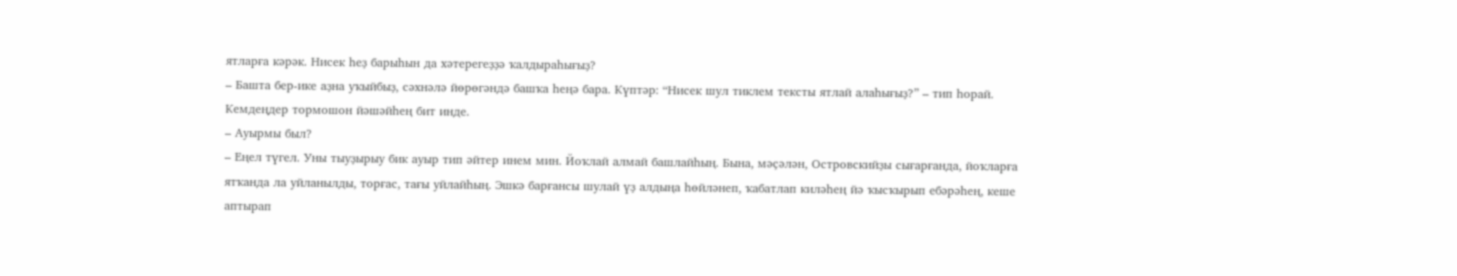ятларға кәрәк. Нисек һеҙ барыһын да хәтерегеҙҙә ҡалдыраһығыҙ?
– Башта бер-ике аҙна уҡыйбыҙ, сәхнәлә йөрөгәндә башҡа һеңә бара. Күптәр: “Нисек шул тиклем тексты ятлай алаһығыҙ?” – тип һорай. Кемдеңдер тормошон йәшәйһең бит инде.
– Ауырмы был?
– Еңел түгел. Уны тыуҙырыу бик ауыр тип әйтер инем мин. Йоҡлай алмай башлайһың. Бына, мәҫәлән, Островскийҙы сығарғанда, йоҡларға ятҡанда ла уйланылды, торғас, тағы уйлайһың. Эшкә барғансы шулай үҙ алдыңа һөйләнеп, ҡабатлап киләһең йә ҡысҡырып ебәрәһең, кеше аптырап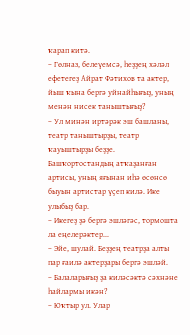ҡарап китә.
– Гөлназ, белеүемсә, һеҙҙең хәләл ефетегеҙ Айрат Фәтихов та актер, йыш ҡына бергә уйнайһығыҙ, уның менән нисек таныштығыҙ?
– Ул минән иртәрәк эш башланы, театр таныштырҙы, театр ҡауыштырҙы беҙҙе. Башҡортостандың атҡаҙанған артисы, уның яғынан иһә өсөнсө быуын артистар үҫеп килә. Ике улыбыҙ бар.
– Икегеҙ ҙә бергә эшләгәс, тормошта ла еңелерәктер...
– Эйе, шулай. Беҙҙең театрҙа алты пар ғаилә актерҙары бергә эшләй.
– Балаларығыҙ ҙа киләсәктә сәхнәне һайлармы икән?
– Юҡтыр ул. Улар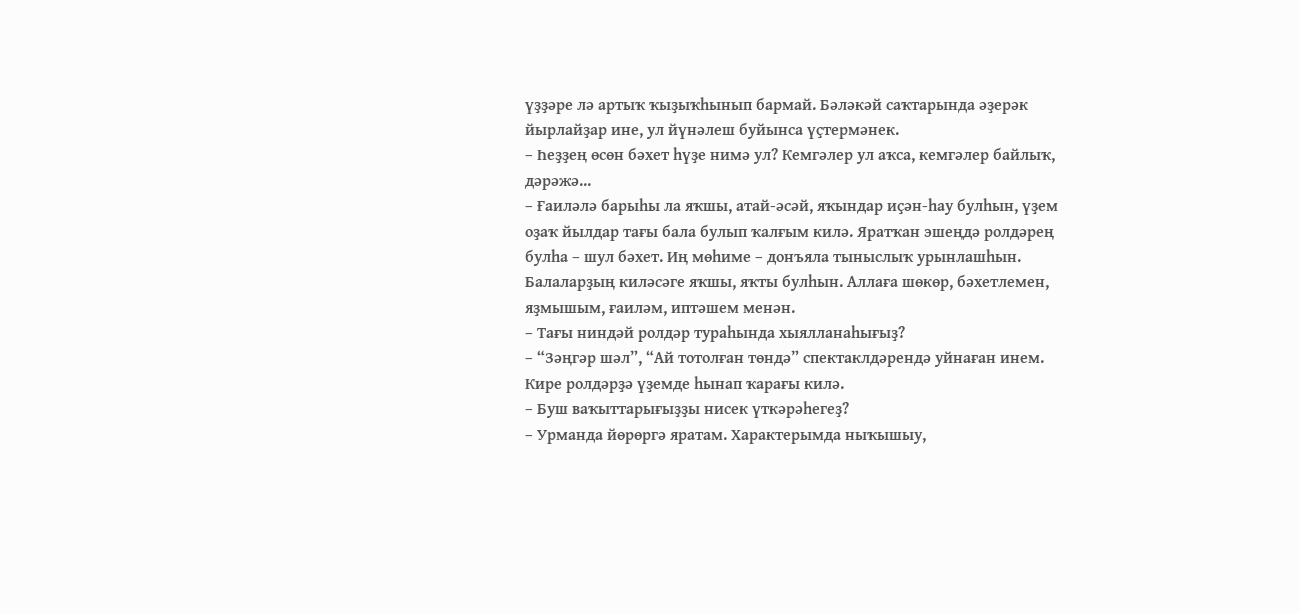үҙҙәре лә артыҡ ҡыҙыҡһынып бармай. Бәләкәй саҡтарында әҙерәк йырлайҙар ине, ул йүнәлеш буйынса үҫтермәнек.
– Һеҙҙең өсөн бәхет һүҙе нимә ул? Кемгәлер ул аҡса, кемгәлер байлыҡ, дәрәжә...
– Ғаиләлә барыһы ла яҡшы, атай-әсәй, яҡындар иҫән-һау булһын, үҙем оҙаҡ йылдар тағы бала булып ҡалғым килә. Яратҡан эшеңдә ролдәрең булһа – шул бәхет. Иң мөһиме – донъяла тыныслыҡ урынлашһын. Балаларҙың киләсәге яҡшы, яҡты булһын. Аллаға шөкөр, бәхетлемен, яҙмышым, ғаиләм, иптәшем менән.
– Тағы ниндәй ролдәр тураһында хыялланаһығыҙ?
– “Зәңгәр шәл”, “Ай тотолған төндә” спектаклдәрендә уйнаған инем. Кире ролдәрҙә үҙемде һынап ҡарағы килә.
– Буш ваҡыттарығыҙҙы нисек үткәрәһегеҙ?
– Урманда йөрөргә яратам. Характерымда ныҡышыу,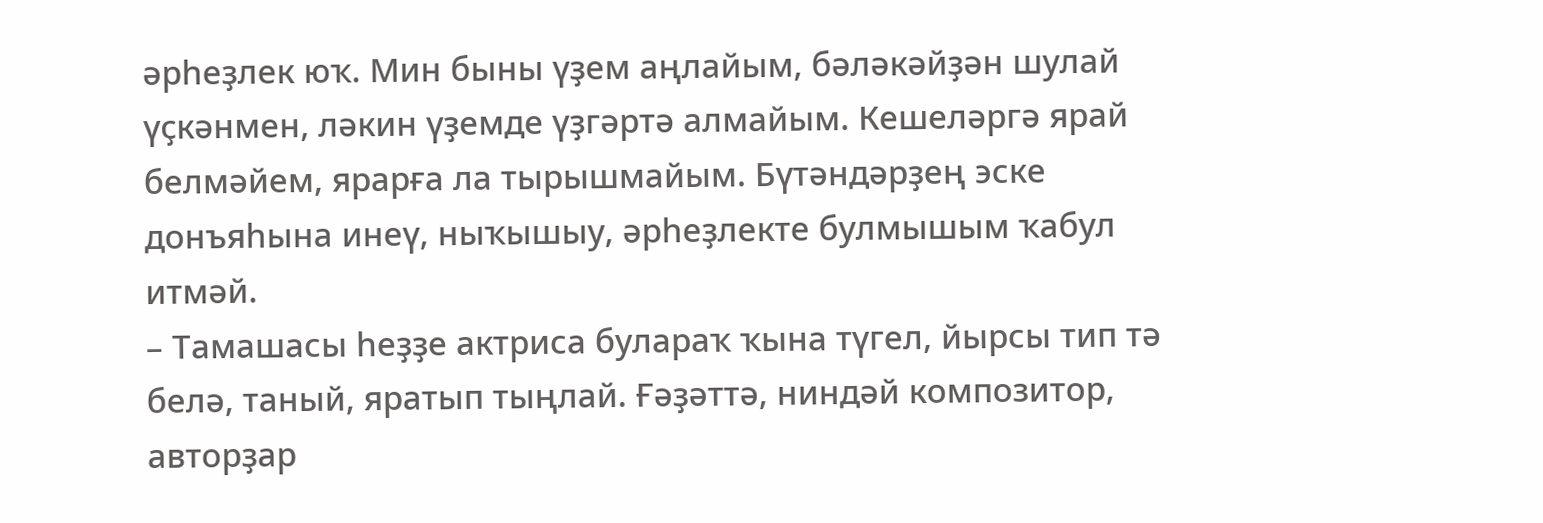әрһеҙлек юҡ. Мин быны үҙем аңлайым, бәләкәйҙән шулай үҫкәнмен, ләкин үҙемде үҙгәртә алмайым. Кешеләргә ярай белмәйем, ярарға ла тырышмайым. Бүтәндәрҙең эске донъяһына инеү, ныҡышыу, әрһеҙлекте булмышым ҡабул итмәй.
– Тамашасы һеҙҙе актриса булараҡ ҡына түгел, йырсы тип тә белә, таный, яратып тыңлай. Ғәҙәттә, ниндәй композитор, авторҙар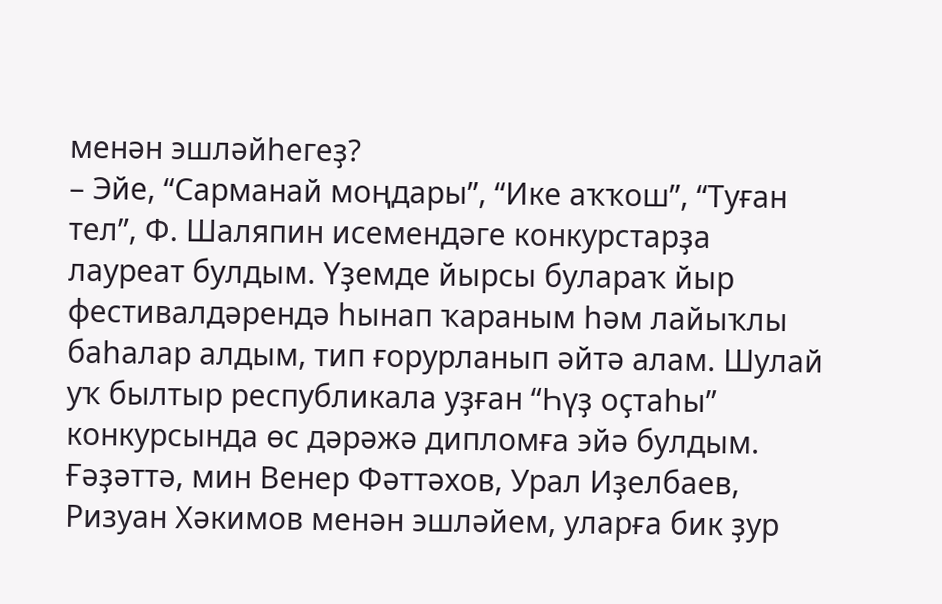менән эшләйһегеҙ?
– Эйе, “Сарманай моңдары”, “Ике аҡҡош”, “Туған тел”, Ф. Шаляпин исемендәге конкурстарҙа лауреат булдым. Үҙемде йырсы булараҡ йыр фестивалдәрендә һынап ҡараным һәм лайыҡлы баһалар алдым, тип ғорурланып әйтә алам. Шулай уҡ былтыр республикала уҙған “Һүҙ оҫтаһы” конкурсында өс дәрәжә дипломға эйә булдым. Ғәҙәттә, мин Венер Фәттәхов, Урал Иҙелбаев, Ризуан Хәкимов менән эшләйем, уларға бик ҙур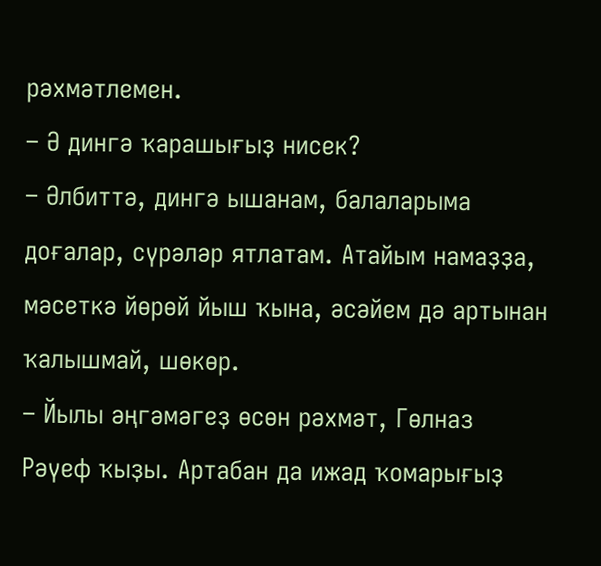рәхмәтлемен.
– Ә дингә ҡарашығыҙ нисек?
– Әлбиттә, дингә ышанам, балаларыма доғалар, сүрәләр ятлатам. Атайым намаҙҙа, мәсеткә йөрөй йыш ҡына, әсәйем дә артынан ҡалышмай, шөкөр.
– Йылы әңгәмәгеҙ өсөн рәхмәт, Гөлназ Рәүеф ҡыҙы. Артабан да ижад ҡомарығыҙ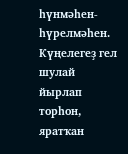һүнмәһен-һүрелмәһен. Күңелегеҙ гел шулай йырлап торһон, яратҡан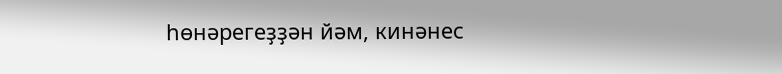һөнәрегеҙҙән йәм, кинәнес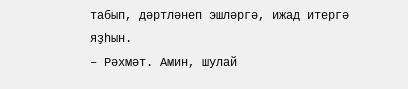табып, дәртләнеп эшләргә, ижад итергә яҙһын.
– Рәхмәт. Амин, шулай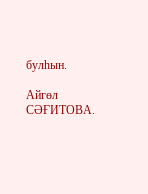булһын.

Айгөл СӘҒИТОВА.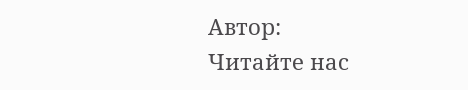Автор:
Читайте нас